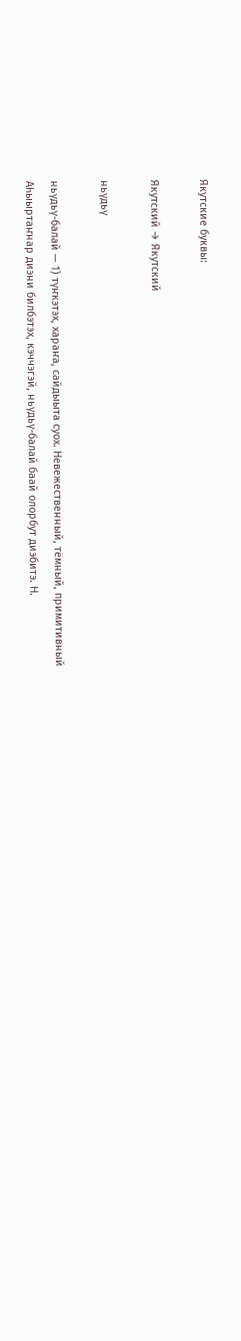Якутские буквы:

Якутский → Якутский

ньүдьү

ньүдьү-балай — 1) түҥкэтэх, хараҥа, сайдыыта суох. Невежественный, тёмный, примитивный
Аһыыртаҥнар диэни билбэтэх, кэччэгэй, ньүдьү-балай баай олорбут диэбитэ. Н.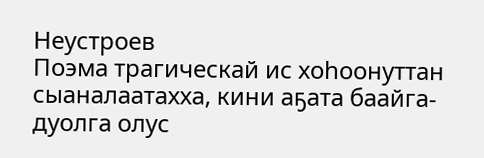Неустроев
Поэма трагическай ис хоһоонуттан сыаналаатахха, кини аҕата баайга-дуолга олус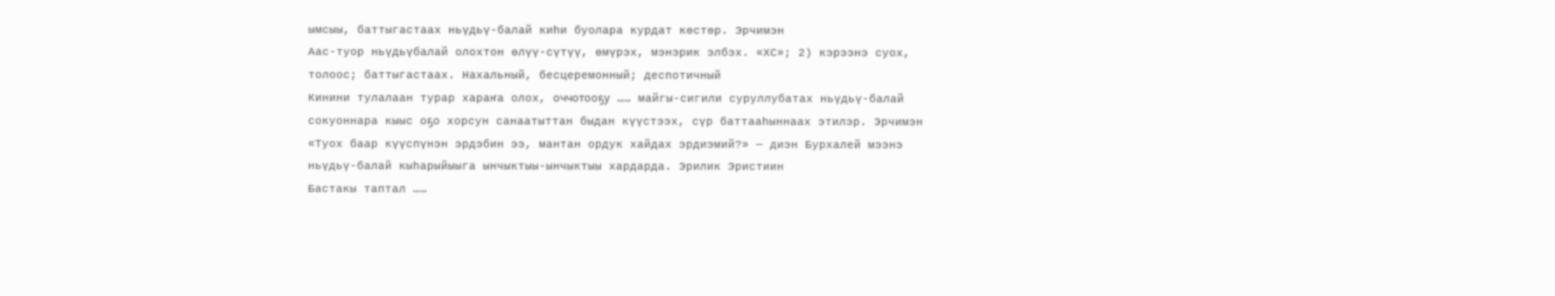ымсыы, баттыгастаах ньүдьү-балай киһи буолара курдат көстөр. Эрчимэн
Аас-туор ньүдьүбалай олохтон өлүү-сүтүү, өмүрэх, мэнэрик элбэх. «ХС»; 2) кэрээнэ суох, толоос; баттыгастаах. Нахальный, бесцеремонный; деспотичный
Кинини тулалаан турар хараҥа олох, оччотооҕу …… майгы-сигили суруллубатах ньүдьү-балай сокуоннара кыыс оҕо хорсун санаатыттан быдан күүстээх, сүр баттааһыннаах этилэр. Эрчимэн
«Туох баар күүспүнэн эрдэбин ээ, мантан ордук хайдах эрдиэмий?» — диэн Бурхалей мээнэ ньүдьү-балай кыһарыйыыга ынчыктыы-ынчыктыы хардарда. Эрилик Эристиин
Бастакы таптал ……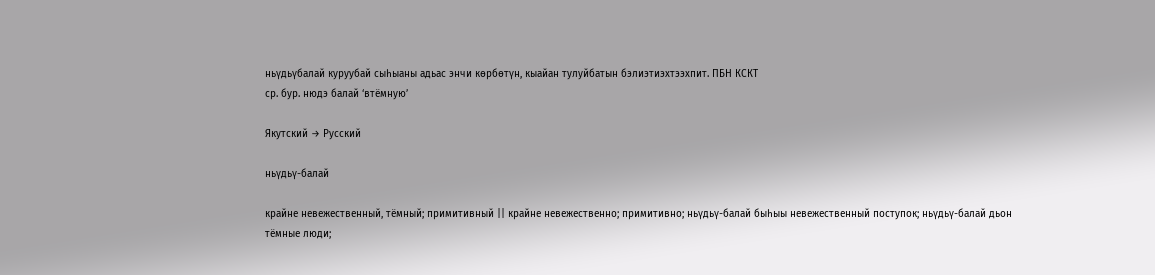ньүдьүбалай куруубай сыһыаны адьас энчи көрбөтүн, кыайан тулуйбатын бэлиэтиэхтээхпит. ПБН КСКТ
ср. бур. нюдэ балай ‘втёмную’

Якутский → Русский

ньүдьү-балай

крайне невежественный, тёмный; примитивный || крайне невежественно; примитивно; ньүдьү-балай быһыы невежественный поступок; ньүдьү-балай дьон тёмные люди;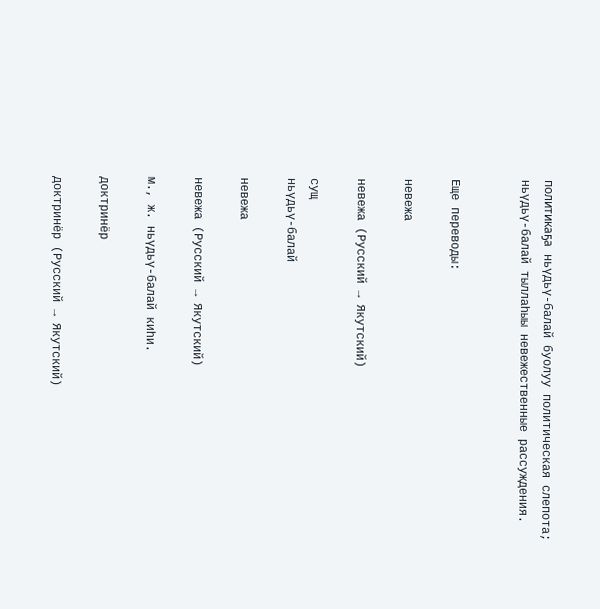политикаҕа ньүдьү-балай буолуу политическая слепота; ньүдьү-балай тыллаһыы невежественные рассуждения.


Еще переводы:

невежа

невежа (Русский → Якутский)

сущ
ньүдьү-балай

невежа

невежа (Русский → Якутский)

м., ж. ньүдьү-балай киһи.

доктринёр

доктринёр (Русский → Якутский)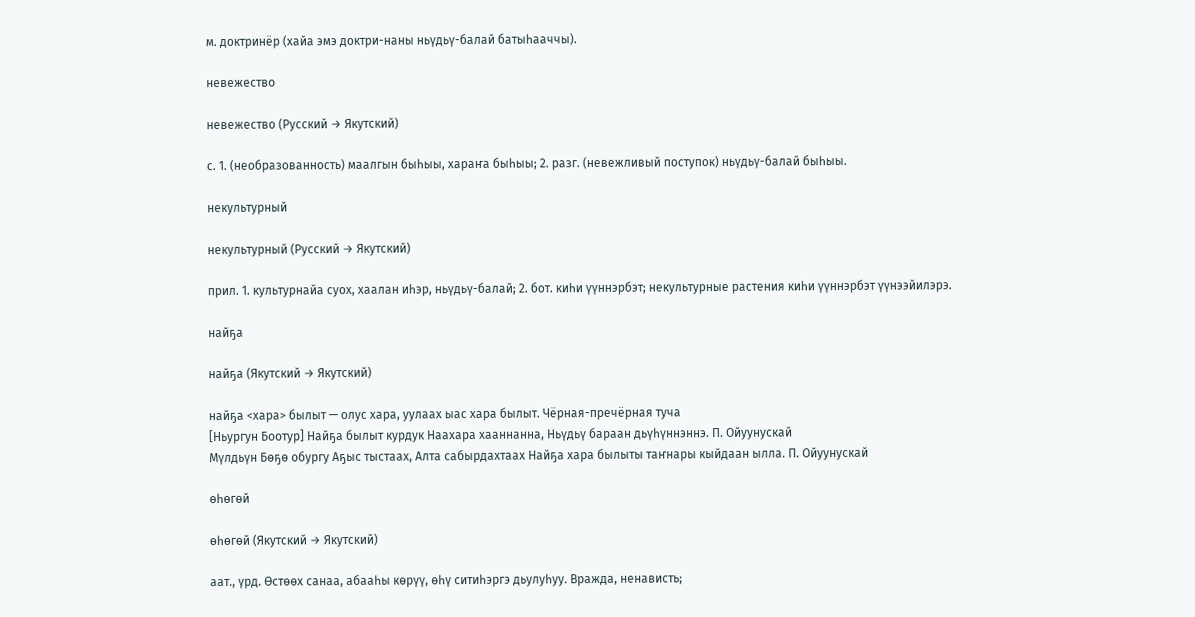м. доктринёр (хайа эмэ доктри-наны ньүдьү-балай батыһааччы).

невежество

невежество (Русский → Якутский)

с. 1. (необразованность) маалгын быһыы, хараҥа быһыы; 2. разг. (невежливый поступок) ньүдьү-балай быһыы.

некультурный

некультурный (Русский → Якутский)

прил. 1. культурнайа суох, хаалан иһэр, ньүдьү-балай; 2. бот. киһи үүннэрбэт; некультурные растения киһи үүннэрбэт үүнээйилэрэ.

найҕа

найҕа (Якутский → Якутский)

найҕа <хара> былыт — олус хара, уулаах ыас хара былыт. Чёрная-пречёрная туча
[Ньургун Боотур] Найҕа былыт курдук Наахара хааннанна, Ньүдьү бараан дьүһүннэннэ. П. Ойуунускай
Мүлдьүн Бөҕө обургу Аҕыс тыстаах, Алта сабырдахтаах Найҕа хара былыты таҥнары кыйдаан ылла. П. Ойуунускай

өһөгөй

өһөгөй (Якутский → Якутский)

аат., үрд. Өстөөх санаа, абааһы көрүү, өһү ситиһэргэ дьулуһуу. Вражда, ненависть;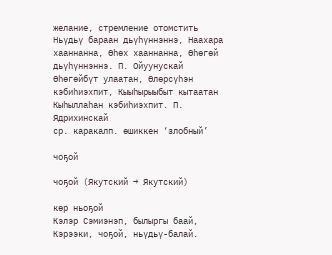желание, стремление отомстить
Ньүдьү бараан дьүһүннэннэ, Наахара хааннанна, Өһөх хааннанна, Өһөгөй дьүһүннэннэ. П. Ойуунускай
Өһөгөйбүт улаатан, Өлөрсүһэн кэбиһиэхпит, Кыыһырыыбыт кытаатан Кыһыллаһан кэбиһиэхпит. П. Ядрихинскай
ср. каракалп. өшиккен ‘злобный’

чоҕой

чоҕой (Якутский → Якутский)

көр ньоҕой
Кэлэр Сэмиэнэп, былыргы баай, Кэрээки, чоҕой, ньүдьү-балай.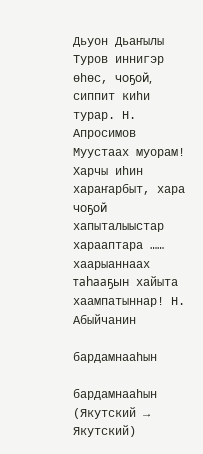Дьуон Дьаҥылы
Туров иннигэр өһөс, чоҕой, сиппит киһи турар. Н. Апросимов
Муустаах муорам! Харчы иһин хараҥарбыт, хара чоҕой хапыталыыстар харааптара …… хаарыаннаах таһааҕын хайыта хаампатыннар! Н. Абыйчанин

бардамнааһын

бардамнааһын (Якутский → Якутский)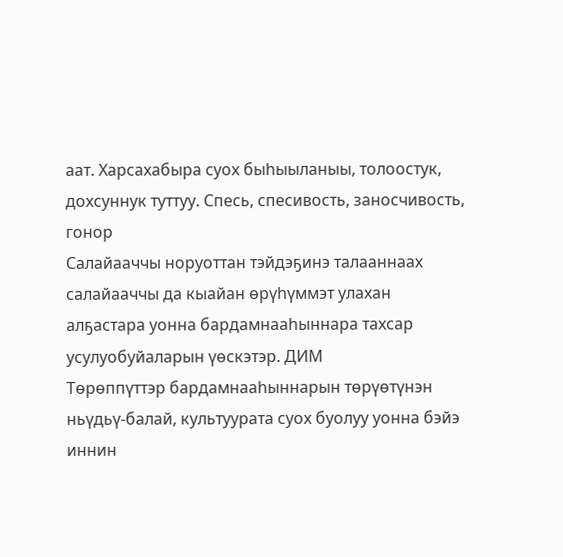аат. Харсахабыра суох быһыыланыы, толоостук, дохсуннук туттуу. Спесь, спесивость, заносчивость, гонор
Салайааччы норуоттан тэйдэҕинэ талааннаах салайааччы да кыайан өрүһүммэт улахан алҕастара уонна бардамнааһыннара тахсар усулуобуйаларын үөскэтэр. ДИМ
Төрөппүттэр бардамнааһыннарын төрүөтүнэн ньүдьү-балай, культуурата суох буолуу уонна бэйэ иннин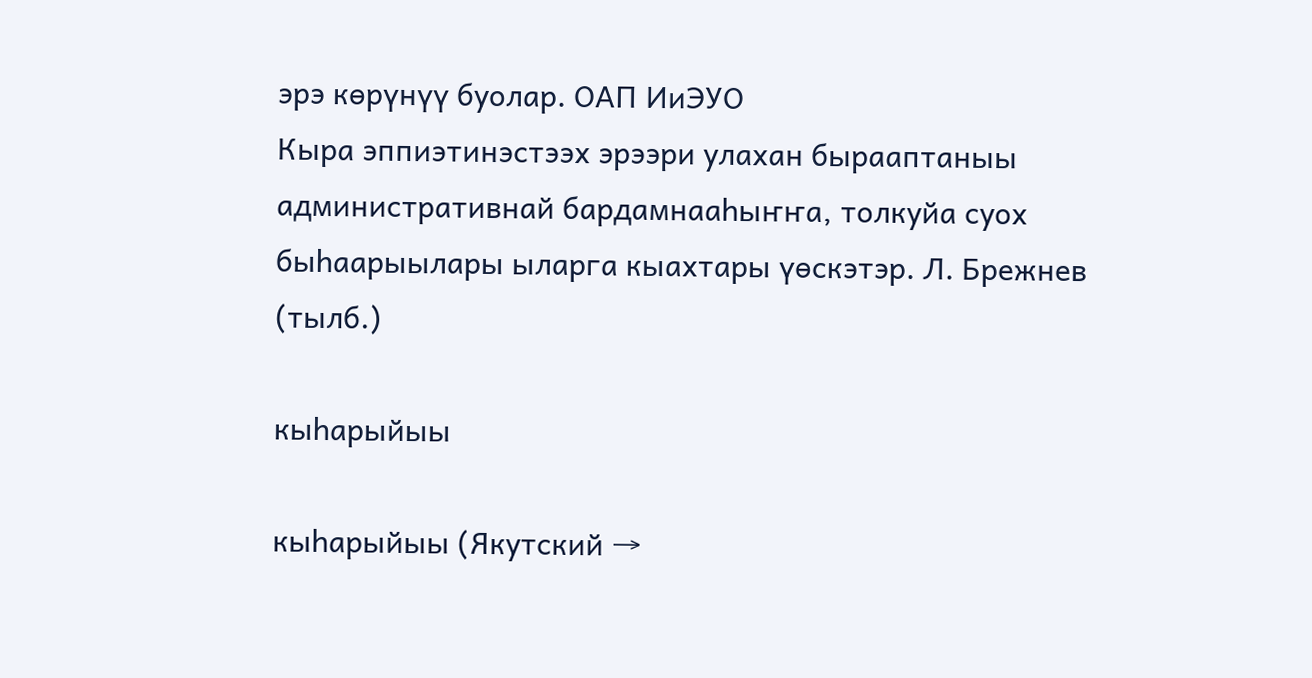эрэ көрүнүү буолар. ОАП ИиЭУО
Кыра эппиэтинэстээх эрээри улахан бырааптаныы административнай бардамнааһыҥҥа, толкуйа суох быһаарыылары ыларга кыахтары үөскэтэр. Л. Брежнев (тылб.)

кыһарыйыы

кыһарыйыы (Якутский →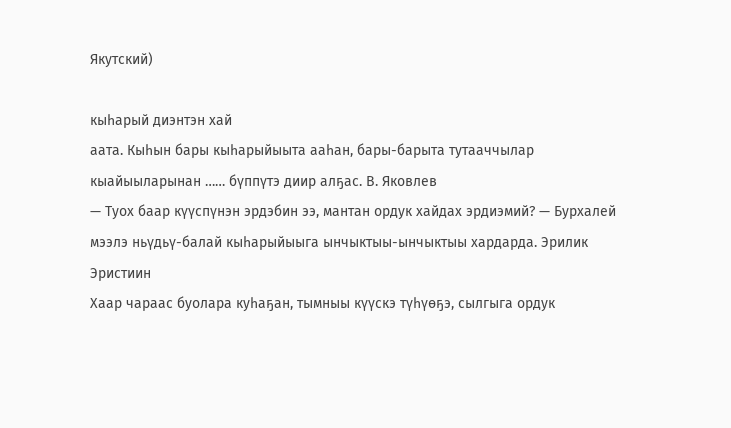Якутский)

кыһарый диэнтэн хай
аата. Кыһын бары кыһарыйыыта ааһан, бары-барыта тутааччылар кыайыыларынан …… бүппүтэ диир алҕас. В. Яковлев
— Туох баар күүспүнэн эрдэбин ээ, мантан ордук хайдах эрдиэмий? — Бурхалей мээлэ ньүдьү-балай кыһарыйыыга ынчыктыы-ынчыктыы хардарда. Эрилик Эристиин
Хаар чараас буолара куһаҕан, тымныы күүскэ түһүөҕэ, сылгыга ордук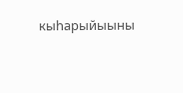кыһарыйыыны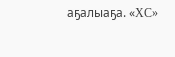аҕалыаҕа. «ХС»